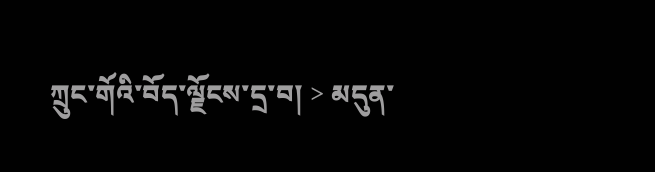ཀྲུང་གོའི་བོད་ལྗོངས་དྲ་བ། > མདུན་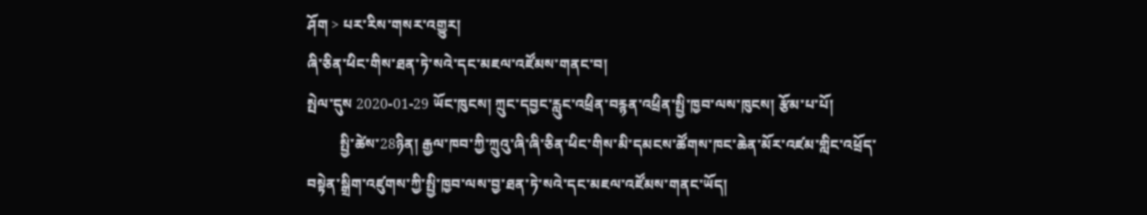ཤོག > པར་རིས་གསར་འགྱུར།
ཞི་ཅིན་ཕིང་གིས་ཐན་ཏེ་སའེ་དང་མཇལ་འཛོམས་གནང་བ།
སྤེལ་དུས 2020-01-29 ཡོང་ཁུངས། ཀྲུང་དབྱང་རླུང་འཕྲིན་བརྙན་འཕྲིན་སྤྱི་ཁྱབ་ལས་ཁུངས། རྩོམ་པ་པོ།
         སྤྱི་ཚེས་28ཉིན། རྒྱལ་ཁབ་ཀྱི་ཀྲུའུ་ཞི་ཞི་ཅིན་ཕིང་གིས་མི་དམངས་ཚོགས་ཁང་ཆེན་མོར་འཛམ་གླིང་འཕྲོད་བསྟེན་སྒྲིག་འཛུགས་ཀྱི་སྤྱི་ཁྱབ་ལས་བྱ་ཐན་ཏེ་སའེ་དང་མཇལ་འཛོམས་གནང་ཡོད།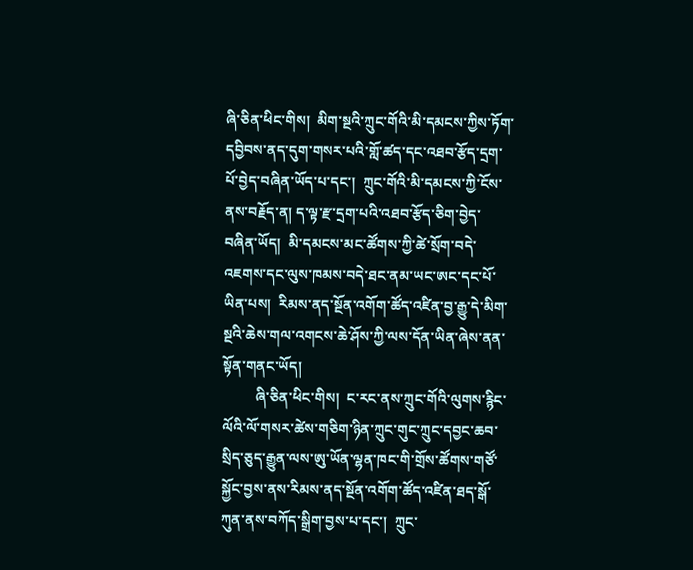ཞི་ཅིན་ཕིང་གིས།  མིག་སྔའི་ཀྲུང་གོའི་མི་དམངས་ཀྱིས་ཏོག་དབྱིབས་ནད་དུག་གསར་པའི་གློ་ཚད་དང་འཐབ་རྩོད་དྲག་པོ་བྱེད་བཞིན་ཡོད་པ་དང་།  ཀྲུང་གོའི་མི་དམངས་ཀྱི་ངོས་ནས་བརྗོད་ན། ད་ལྟ་རྫ་དྲག་པའི་འཐབ་རྩོད་ཅིག་བྱེད་བཞིན་ཡོད།  མི་དམངས་མང་ཚོགས་ཀྱི་ཚེ་སྲོག་བདེ་འཇགས་དང་ལུས་ཁམས་བདེ་ཐང་ནམ་ཡང་ཨང་དང་པོ་ཡིན་པས།  རིམས་ནད་སྔོན་འགོག་ཚོད་འཛིན་བྱ་རྒྱུ་དེ་མིག་སྔའི་ཆེས་གལ་འགངས་ཆེ་ཤོས་ཀྱི་ལས་དོན་ཡིན་ཞེས་ནན་སྟོན་གནང་ཡོད།
         ཞི་ཅིན་ཕིང་གིས།  ང་རང་ནས་ཀྲུང་གོའི་ལུགས་རྙིང་ལོའི་ལོ་གསར་ཚེས་གཅིག་ཉིན་ཀྲུང་གུང་ཀྲུང་དབྱང་ཆབ་སྲིད་ཅུད་རྒྱུན་ལས་ཨུ་ཡོན་ལྷན་ཁང་གི་གྲོས་ཚོགས་གཙོ་སྐྱོང་བྱས་ནས་རིམས་ནད་སྔོན་འགོག་ཚོད་འཛིན་ཐད་སྒོ་ཀུན་ནས་བཀོད་སྒྲིག་བྱས་པ་དང་།  ཀྲུང་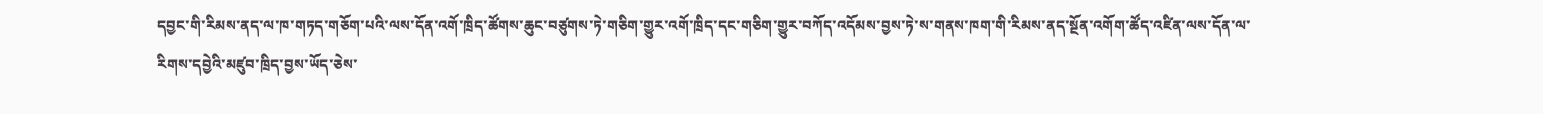དབྱང་གི་རིམས་ནད་ལ་ཁ་གཏད་གཅོག་པའི་ལས་དོན་འགོ་ཁྲིད་ཚོགས་ཆུང་བཙུགས་ཏེ་གཅིག་གྱུར་འགོ་ཁྲིད་དང་གཅིག་གྱུར་བཀོད་འདོམས་བྱས་ཏེ་ས་གནས་ཁག་གི་རིམས་ནད་སྔོན་འགོག་ཚོད་འཛིན་ལས་དོན་ལ་རིགས་དབྱེའི་མཛུབ་ཁྲིད་བྱས་ཡོད་ཅེས་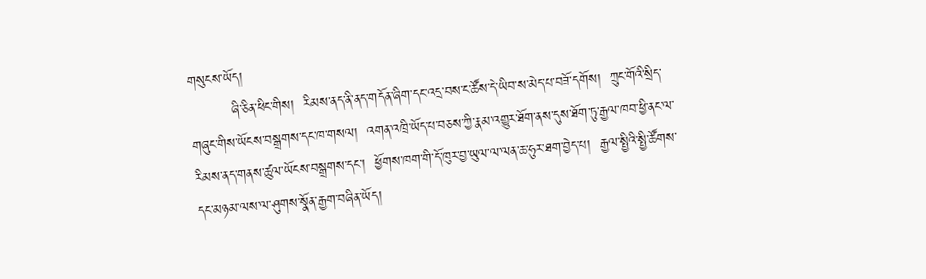གསུངས་ཡོད།
         ཞི་ཅིན་ཕིང་གིས།  རིམས་ནད་ནི་ནད་གདོན་ཞིག་དང་འདྲ་བས་ང་ཚོས་དེ་ཡིབ་ས་མེད་པ་བཟོ་དགོས།  ཀྲུང་གོའི་སྲིད་གཞུང་གིས་ཡོངས་བསྒྲགས་དང་ཁ་གསལ།  འགན་འཁྲི་ཡོད་པ་བཅས་ཀྱི་རྣམ་འགྱུར་ཐོག་ནས་དུས་ཐོག་ཏུ་རྒྱལ་ཁབ་ཕྱི་ནང་ལ་རིམས་ནད་གནས་ཚུལ་ཡོངས་བསྒྲགས་དང་།  ཕྱོགས་ཁག་གི་དོ་ཁུར་བྱ་ཡུལ་ལ་ལན་ཆ་ཧུར་ཐག་བྱེད་པ།  རྒྱལ་སྤྱིའི་སྤྱི་ཚོགས་དང་མཉམ་ལས་ལ་ཤུགས་སྣོན་རྒྱག་བཞིན་ཡོད།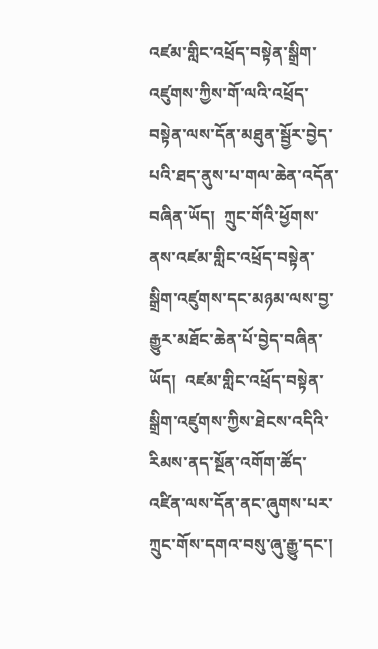འཛམ་གླིང་འཕྲོད་བསྟེན་སྒྲིག་འཛུགས་ཀྱིས་གོ་ལའི་འཕྲོད་བསྟེན་ལས་དོན་མཐུན་སྦྱོར་བྱེད་པའི་ཐད་ནུས་པ་གལ་ཆེན་འདོན་བཞིན་ཡོད།  ཀྲུང་གོའི་ཕྱོགས་ནས་འཛམ་གླིང་འཕྲོད་བསྟེན་སྒྲིག་འཛུགས་དང་མཉམ་ལས་བྱ་རྒྱུར་མཐོང་ཆེན་པོ་བྱེད་བཞིན་ཡོད།  འཛམ་གླིང་འཕྲོད་བསྟེན་སྒྲིག་འཛུགས་ཀྱིས་ཐེངས་འདིའི་རིམས་ནད་སྔོན་འགོག་ཚོད་འཛིན་ལས་དོན་ནང་ཞུགས་པར་ཀྲུང་གོས་དགའ་བསུ་ཞུ་རྒྱུ་དང་།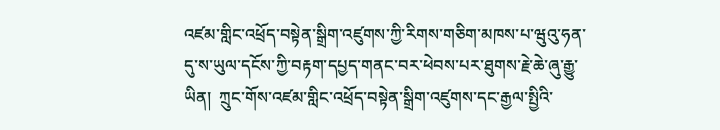འཛམ་གླིང་འཕྲོད་བསྟེན་སྒྲིག་འཛུགས་ཀྱི་རིགས་གཅིག་མཁས་པ་ཝུའུ་ཧན་དུ་ས་ཡུལ་དངོས་ཀྱི་བརྟག་དཔྱད་གནང་བར་ཕེབས་པར་ཐུགས་རྗེ་ཆེ་ཞུ་རྒྱུ་ཡིན།  ཀྲུང་གོས་འཛམ་གླིང་འཕྲོད་བསྟེན་སྒྲིག་འཛུགས་དང་རྒྱལ་སྤྱིའི་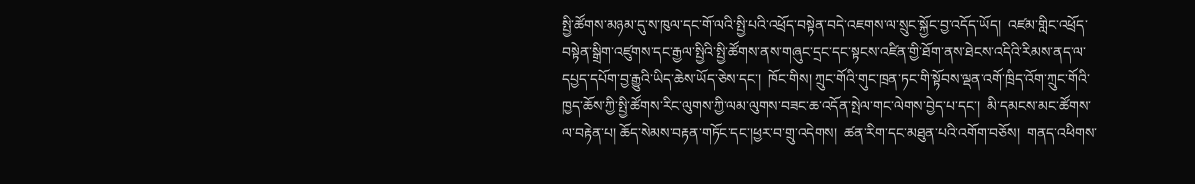སྤྱི་ཚོགས་མཉམ་དུ་ས་ཁུལ་དང་གོ་ལའི་སྤྱི་པའི་འཕྲོད་བསྟེན་བདེ་འཇགས་ལ་སྲུང་སྐྱོང་བྱ་འདོད་ཡོད།  འཛམ་གླིང་འཕྲོད་བསྟེན་སྒྲིག་འཛུགས་དང་རྒྱལ་སྤྱིའི་སྤྱི་ཚོགས་ནས་གཞུང་དྲང་དང་སྟངས་འཛིན་གྱི་ཐོག་ནས་ཐེངས་འདིའི་རིམས་ནད་ལ་དཔྱད་དཔོག་བྱ་རྒྱུའི་ཡིད་ཆེས་ཡོད་ཅེས་དང་།  ཁོང་གིས། ཀྲུང་གོའི་གུང་ཁྲན་ཏང་གི་སྟོབས་ལྡན་འགོ་ཁྲིད་འོག་ཀྲུང་གོའི་ཁྱད་ཆོས་ཀྱི་སྤྱི་ཚོགས་རིང་ལུགས་ཀྱི་ལམ་ལུགས་བཟང་ཆ་འདོན་སྤེལ་གང་ལེགས་བྱེད་པ་དང་།  མི་དམངས་མང་ཚོགས་ལ་བརྟེན་པ། ཆོད་སེམས་བརྟན་གཏོང་དང་།ཕྱར་བ་གྲུ་འདེགས།  ཚན་རིག་དང་མཐུན་པའི་འགོག་བཅོས།  གནད་འཕིགས་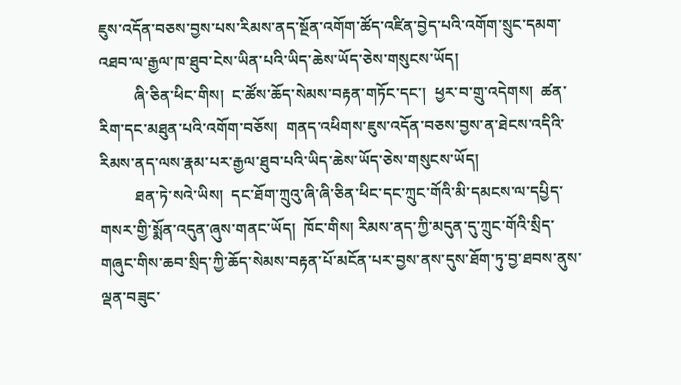ཇུས་འདོན་བཅས་བྱས་པས་རིམས་ནད་སྔོན་འགོག་ཚོད་འཛིན་བྱེད་པའི་འགོག་སྲུང་དམག་འཐབ་ལ་རྒྱལ་ཁ་ཐུབ་ངེས་ཡིན་པའི་ཡིད་ཆེས་ཡོད་ཅེས་གསུངས་ཡོད།
         ཞི་ཅིན་ཕིང་གིས།  ང་ཚོས་ཆོད་སེམས་བརྟན་གཏོང་དང་།  ཕྱར་བ་གྲུ་འདེགས།  ཚན་རིག་དང་མཐུན་པའི་འགོག་བཅོས།  གནད་འཕིགས་ཇུས་འདོན་བཅས་བྱས་ན་ཐེངས་འདིའི་རིམས་ནད་ལས་རྣམ་པར་རྒྱལ་ཐུབ་པའི་ཡིད་ཆེས་ཡོད་ཅེས་གསུངས་ཡོད།
         ཐན་ཏེ་སའེ་ཡིས།  དང་ཐོག་ཀྲུའུ་ཞི་ཞི་ཅིན་ཕིང་དང་ཀྲུང་གོའི་མི་དམངས་ལ་དཔྱིད་གསར་གྱི་སྨོན་འདུན་ཞུས་གནང་ཡོད།  ཁོང་གིས། རིམས་ནད་ཀྱི་མདུན་དུ་ཀྲུང་གོའི་སྲིད་གཞུང་གིས་ཆབ་སྲིད་ཀྱི་ཆོད་སེམས་བརྟན་པོ་མངོན་པར་བྱས་ནས་དུས་ཐོག་ཏུ་བྱ་ཐབས་ནུས་ལྡན་བཟུང་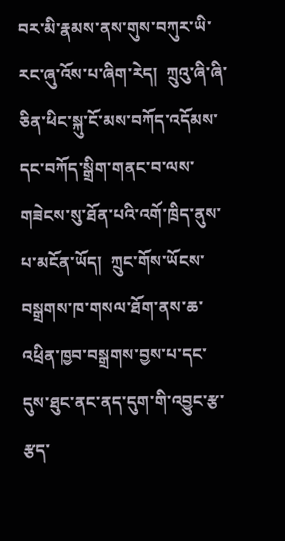བར་མི་རྣམས་ནས་གུས་བཀུར་ཡི་རང་ཞུ་འོས་པ་ཞིག་རེད།  ཀྲུའུ་ཞི་ཞི་ཅིན་ཕིང་སྐུ་ངོ་མས་བཀོད་འདོམས་དང་བཀོད་སྒྲིག་གནང་བ་ལས་གཟེངས་སུ་ཐོན་པའི་འགོ་ཁྲིད་ནུས་པ་མངོན་ཡོད།  ཀྲུང་གོས་ཡོངས་བསྒྲགས་ཁ་གསལ་ཐོག་ནས་ཆ་འཕྲིན་ཁྱབ་བསྒྲགས་བྱས་པ་དང་དུས་ཐུང་ནང་ནད་དུག་གི་འབྱུང་རྩ་རྩད་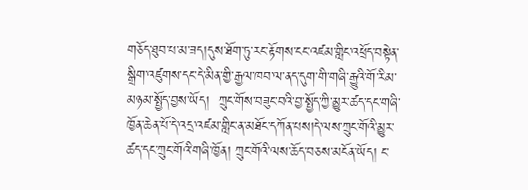གཅོད་ཐུབ་པ་མ་ཟད།དུས་ཐོག་ཏུ་རང་རྟོགས་ངང་འཛམ་གླིང་འཕྲོད་བསྟེན་སྒྲིག་འཛུགས་དང་དེ་མིན་གྱི་རྒྱལ་ཁབ་ལ་ནད་དུག་གི་གཞི་རྒྱུའི་གོ་རིམ་མཉམ་སྤྱོད་བྱས་ཡོད།  ཀྲུང་གོས་བཟུང་བའི་བྱ་སྤྱོད་ཀྱི་མྱུར་ཚད་དང་གཞི་ཁྱོན་ཆེན་པོ་དེ་འདྲ་འཛམ་གླིང་ན་མཐོང་དཀོན་པས།དེ་ལས་ཀྲུང་གོའི་མྱུར་ཚད་དང་ཀྲུང་གོའི་གཞི་ཁྱོན། ཀྲུང་གོའི་ལས་ཆོད་བཅས་མངོན་ཡོད། ང་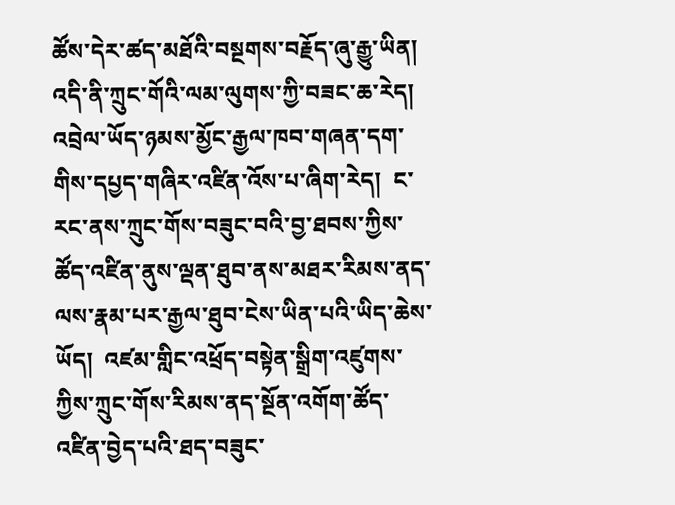ཚོས་དེར་ཚད་མཐོའི་བསྔགས་བརྗོད་ཞུ་རྒྱུ་ཡིན།  འདི་ནི་ཀྲུང་གོའི་ལམ་ལུགས་ཀྱི་བཟང་ཆ་རེད།  འབྲེལ་ཡོད་ཉམས་མྱོང་རྒྱལ་ཁབ་གཞན་དག་གིས་དཔྱད་གཞིར་འཛིན་འོས་པ་ཞིག་རེད།  ང་རང་ནས་ཀྲུང་གོས་བཟུང་བའི་བྱ་ཐབས་ཀྱིས་ཚོད་འཛིན་ནུས་ལྡན་ཐུབ་ནས་མཐར་རིམས་ནད་ལས་རྣམ་པར་རྒྱལ་ཐུབ་ངེས་ཡིན་པའི་ཡིད་ཆེས་ཡོད།  འཛམ་གླིང་འཕྲོད་བསྟེན་སྒྲིག་འཛུགས་ཀྱིས་ཀྲུང་གོས་རིམས་ནད་སྔོན་འགོག་ཚོད་འཛིན་བྱེད་པའི་ཐད་བཟུང་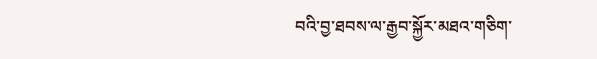བའི་བྱ་ཐབས་ལ་རྒྱབ་སྐྱོར་མཐའ་གཅིག་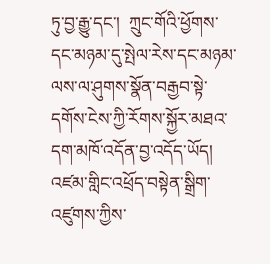ཏུ་བྱ་རྒྱུ་དང་།  ཀྲུང་གོའི་ཕྱོགས་དང་མཉམ་དུ་སྤེལ་རེས་དང་མཉམ་ལས་ལ་ཤུགས་སྣོན་བརྒྱབ་སྟེ་དགོས་ངེས་ཀྱི་རོགས་སྐྱོར་མཐའ་དག་མཁོ་འདོན་བྱ་འདོད་ཡོད།  འཛམ་གླིང་འཕྲོད་བསྟེན་སྒྲིག་འཛུགས་ཀྱིས་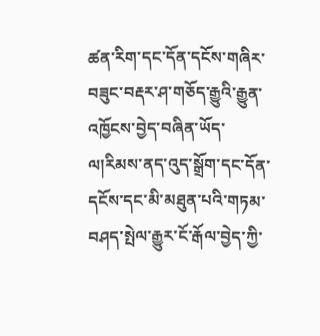ཚན་རིག་དང་དོན་དངོས་གཞིར་བཟུང་བརྡར་ཤ་གཅོད་རྒྱུའི་རྒྱུན་འཁྱོངས་བྱེད་བཞིན་ཡོད་ལ།རིམས་ནད་འུད་སྒྲོག་དང་དོན་དངོས་དང་མི་མཐུན་པའི་གཏམ་བཤད་སྤེལ་རྒྱུར་ངོ་རྒོལ་བྱེད་ཀྱི་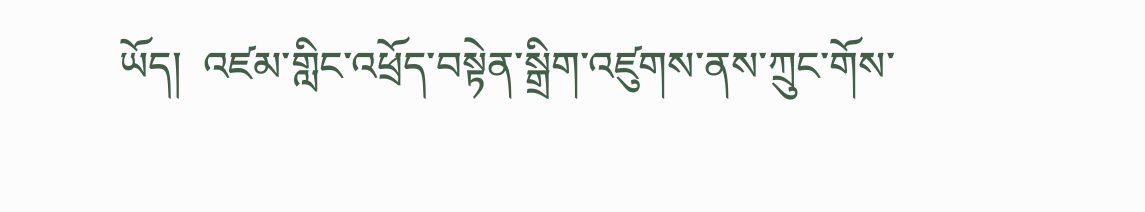ཡོད།  འཛམ་གླིང་འཕྲོད་བསྟེན་སྒྲིག་འཛུགས་ནས་ཀྲུང་གོས་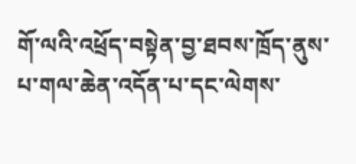གོ་ལའི་འཕྲོད་བསྟེན་བྱ་ཐབས་ཁྲོད་ནུས་པ་གལ་ཆེན་འདོན་པ་དང་ལེགས་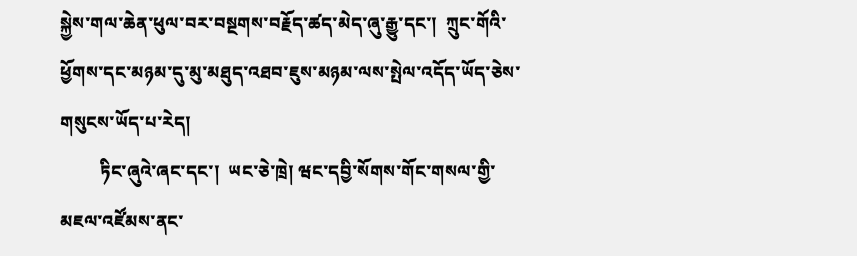སྐྱེས་གལ་ཆེན་ཕུལ་བར་བསྔགས་བརྗོད་ཚད་མེད་ཞུ་རྒྱུ་དང་།  ཀྲུང་གོའི་ཕྱོགས་དང་མཉམ་དུ་མུ་མཐུད་འཐབ་ཇུས་མཉམ་ལས་སྤེལ་འདོད་ཡོད་ཅེས་གསུངས་ཡོད་པ་རེད།
         ཏིང་ཞུའེ་ཞང་དང་།  ཡང་ཅེ་ཁྲེ། ཝང་དབྱི་སོགས་གོང་གསལ་གྱི་མཇལ་འཛོམས་ནང་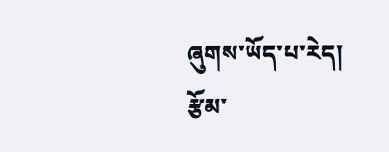ཞུགས་ཡོད་པ་རེད།
རྩོམ་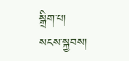སྒྲིག་པ། སངས་སྐྱབས།